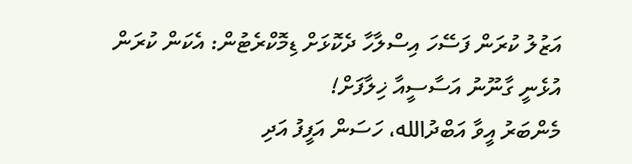އަޒުލު ކުރަން ފަސޭހަ އިސްލާހާ ދެކޮޅަށް ޑިމޮކްރެޓުން: އެކަން ކުރަން އުޅެނީ ގާނޫނު އަސާސީއާ ޚިލާފަށް!
މެންބަރު އީވާ އަބްދުالله، ހަސަން އަފީފު އަދި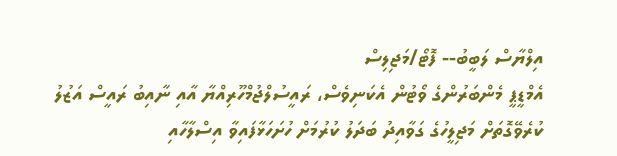އިލްޔާސް ލަބީބު-- ފޮޓޯ/މަޖިލިސް
އެމްޑީޕީ މެންބަރުންގެ ވޯޓުން އެކަނިވެސް، ރައީސުލްޖުމްހޫރިއްޔާ އާއި ނާއިބު ރައީސް އަޒުލު ކުރެވޭގޮތަށް މަޖިލީހުގެ ގަވާއިދު ބަދަލު ކުރުމަށް ހުށަހަޅާފައިވާ އިސްލާހާއި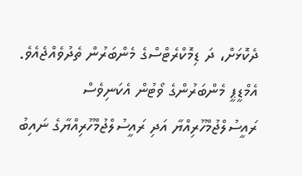ދެކޮޅަށް، ދަ ޑިމޮކްރެޓްސްގެ މެންބަރުން ތެދުވެއްޖެއެވެ.
އެމްޑީޕީ މެންބަރުންގެ ވޯޓުން އެކަނިވެސް ރައީސުލްޖުމްހޫރިއްޔާ އަދި ރައީސުލްޖުމްހޫރިއްޔާގެ ނައިބު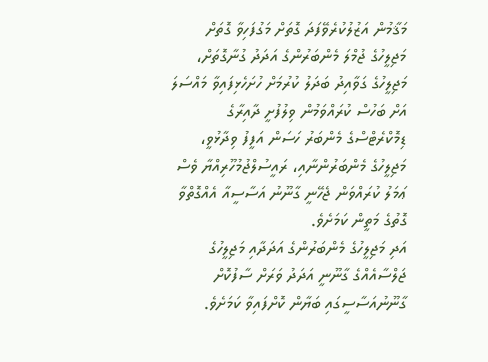މަޤާމުން އަޒުލުކުރެވޭފަދަ ގޮތަށް މަގުފަހިވާ ގޮތަށް މަޖިލީހުގެ ޖުމްލަ މެންބަރުންގެ އަދަދު ގުނާގޮތަށް، މަޖިލީހުގެ ގަވާއިދު ބަދަލު ކުރުމަށް ހުށަހެޅިފައިވާ މައްސަލަ އަށް ބަހުސް ކުރައްވަމުން ވިލުފުށީ ދާއިރާގެ ޑިމޮކްރެޓްސްގެ މެންބަރު ހަސަން އަފީފު ވިދާޅުވީ، މަޖިލީހުގެ މެންބަރުންނާއި، ރައީސުލްޖުމުހޫރިއްޔާ ވެސް ޢަމަލު ކުރައްވަން ޖެހޭނީ ގާނޫނު އަސާސީއާ އެއްގޮތްވާ ގޮތުގެ މަތީން ކަމަށެވެ.
އަދި މަޖިލީހުގެ މެންބަރުންގެ އަދަދާއި މަޖިލީހުގެ ޖަލްސާއެއްގެ ގާނޫނީ އަދަދު ވަރަށް ސާފުކޮށް ގާނޫނުއަސާސީގައި ބަޔާން ކޮށްފައިވާ ކަމަށެވެ.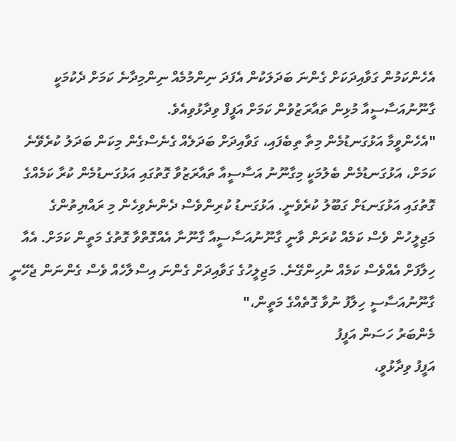އެހެންކަމުން ގަވާއިދަކަށް ގެންނަ ބަދަލަކުން އެފަދަ ނިންމުމެއް ނިންމިދާނެ ކަމަށް ދެކުމަކީ ގާނޫނުއަސާސީއާ މުޅިން ތައާރަޒުވުން ކަމަށް އަފީފް ވިދާޅުވިއެވެ.
"އެހެންވީމާ އަޅުގަނޑުމެން މިތާ ތިބެފައި، ގަވާއިދަށް ބަދަލެއް ގެނެސްގެން މިކަން ބަދަލު ކުރެވޭނެ ކަމަށް، އަޅުގަނޑުމެން ބެލުމަކީ މިގާނޫނު އަސާސީއާ ތައާރަޒުވާ ގޮތުގައި އަޅުގަނޑުމެން ކުރާ ކަމެއްގެ ގޮތުގައި އަޅުގަނޑަށް ގަބޫލު ކުރެވެނީ. އަޅުގަނޑު ކުރިންވެސް ދެންނެވިހެން މި ރައްޔިތުންގެ މަޖިލީހުން ވެސް ކަމެއް ކުރަން ވާނީ ގާނޫނުއަސާސީއާ ގާނޫނާ އެއްގޮތްވާ ގޮތުގެ މަތީން ކަމަށް. އެއާ ހިލާފަށް އެއްވެސް ކަމެއް ނުހިންގޭނެ. މަޖިލީހުގެ ގަވާއިދަށް ގެންނަ އިސްލާހެއް ވެސް ގެންނަން ޖެހޭނީ ގާނޫނުއަސާސީ ހިލާފު ނުވާ ގޮތެއްގެ މަތީން،"
މެންބަރު ހަސަން އަފީފު
އަފީފު ވިދާޅުވީ،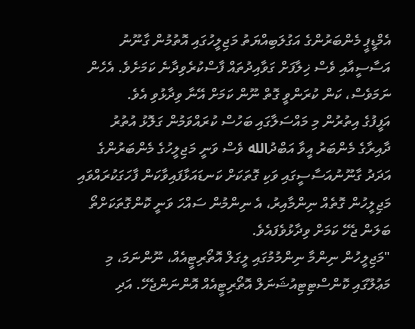އެމްޑީޕީ މެންބަރުންގެ އަގުލަބިއްޔަތު މަޖިލީހުގައި އޮތުމުން ގާނޫނު އަސާސީއާއި ވެސް ޚިލާފަށް ގަވާއިދުތައް ފާސްކުރެވިދާނެ ކަމަށެވެ. އެހެން ނަމަވެސް، ކަން ކުރަންވީ ގޮތް ނޫން ކަމަށް އޭނާ ވިދާޅުވި އެވެ.
އަފީފުގެ އިތުރުން މި މައްސަލާގައި ބަހުސް ކުރައްވަމުން ގަލޮޅު އުތުރު ދާއިރާގެ މެންބަރު އީވާ އަބްދުالله ވެސް ވަނީ މަޖިލީހުގެ މެންބަރުންގެ އަދަދު ގާނޫނުއަސާސީގައި ވަކި ގޮތަކަށް ކަނޑައަޅާފައިވާކަން ފާހަގަކުރައްވައި މަޖިލީހުން ގޮތެއް ނިންމާއިރު، އެ ނިންމުން ސައްހަ ވަނީ ކޮންގޮތަކަށްތޯ ބަލަން ޖެހޭ ކަމަށް ވިދާޅުވެފައެވެ.
"މަޖިލީހުން ނިންމާ ނިންމުމުގައި ލީގަލް އޮތޯރިޓީއެއް، ނޫންނަމަ، މި މަޢުލޫގައި ކޮންސްޓިޓިއުޝަނަލް އޮތޯރިޓީއެއް އޮންނަންޖެހޭ. އަދި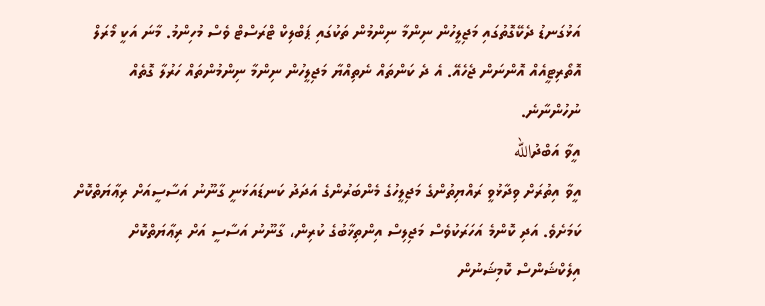އަޅުގަނޑު ދެކޭގޮތުގައި މަޖިލީހުން ނިންމާ ނިންމުން ތަކުގައި ޕަބްލިކް ޓްރަސްޓް ވެސް މުހިންމު. މާނަ އަކީ މޯރަލް އޮތޯރިޓީއެއް އޮންނަން ޖެހެއޭ. އެ ދެ ކަންތައް ނެތިއްޔާ މަޖިލީހުން ނިންމާ ނިންމުންތައް ހަރުލާ ގޮތެއް ނުހުންނާނެ.
އީވާ އަބްދުالله
އީވާ އިތުރަށް ވިދާޅުވީ ރައްޔިތުންގެ މަޖިލީހުގެ މެންބަރުންގެ އަދަދު ކަނޑައަޅަނީ ގާނޫނު އަސާސީއަށް ރިޢާޔަތްކޮށް ކަމަށެވެ. އަދި ކޮންމެ އަހަރަކުވެސް މަޖިލިސް އިންތިޚާބުގެ ކުރިން، ގާނޫނު އަސާސީ އަށް ރިޢާޔަތްކޮށް އިލެކްޝަންސް ކޮމިޝަނުން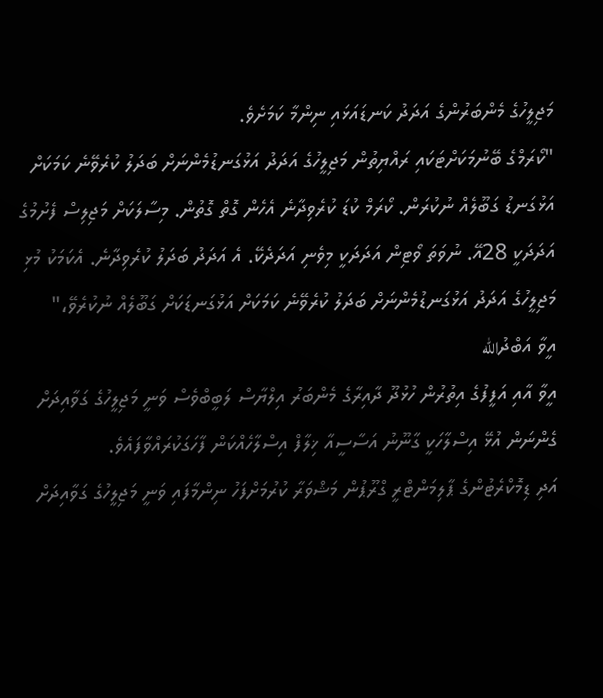މަޖިލީހުގެ މެންބަރުންގެ އަދަދު ކަނޑައަޅައި ނިންމާ ކަމަށެވެ.
"ކޯރަމްގެ ބޭނުމަކަށްޓަކައި ރައްޔިތުން މަޖިލީހުގެ އަދަދު އަޅުގަނޑުމެންނަށް ބަދަލު ކުރެވޭނެ ކަމަކަށް އަޅުގަނޑު ގަބޫލެއް ނުކުރަން. ކޯރަމް ކުޑަ ކުރެވިދާނެ އެހެން ގޮތް ގޮތުން. މިސާލަކަށް މަޖިލިސް ފެށުމުގެ އަދަދަކީ 28އޭ. ނުވަތަ ވޯޓިން އަދަދަކީ މިވެނި އަދަދެކޭ. އެ އަދަދު ބަދަލު ކުރެވިދާނެ. އެކަމަކު މުޅި މަޖިލީހުގެ އަދަދު އަޅުގަނޑުމެންނަށް ބަދަލު ކުރެވޭނެ ކަމަކަށް އަޅުގަނޑަކަށް ގަބޫލެއް ނުކުރެވޭ،"
އީވާ އަބްދުالله
އީވާ އާއި އަފީފުގެ އިތުރުން ހުޅުދޫ ދާއިރާގެ މެންބަރު އިލްޔާސް ލަބީބްވެސް ވަނީ މަޖިލީހުގެ ގަވާއިދަށް ގެންނަން އުޅޭ އިސްލާހަކީ ގާނޫނު އަސާސީއާ ޚިލާފް އިސްލާހެއްކަން ފާހަގަކުރައްވާފައެވެ.
އަދި ޑިމޮކްރެޓުންގެ ޕާލިމަންޓްރީ ގްރޫޕުން މަޝްވަރާ ކުރުމަށްފަހު ނިންމާފައި ވަނީ މަޖިލީހުގެ ގަވާއިދަށް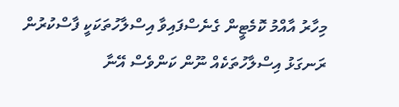މިހާރު އާއްމު ކޮމެޓީން ގެނެސްފައިވާ އިސްލާހުތަކަކީ ފާސްކުރުން ރަނގަޅު އިސްލާހުތަކެއް ނޫން ކަންވެސް އޭނާ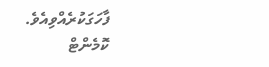ފާހަގަކުރެއްވިއެވެ.
ކޮމެންޓް